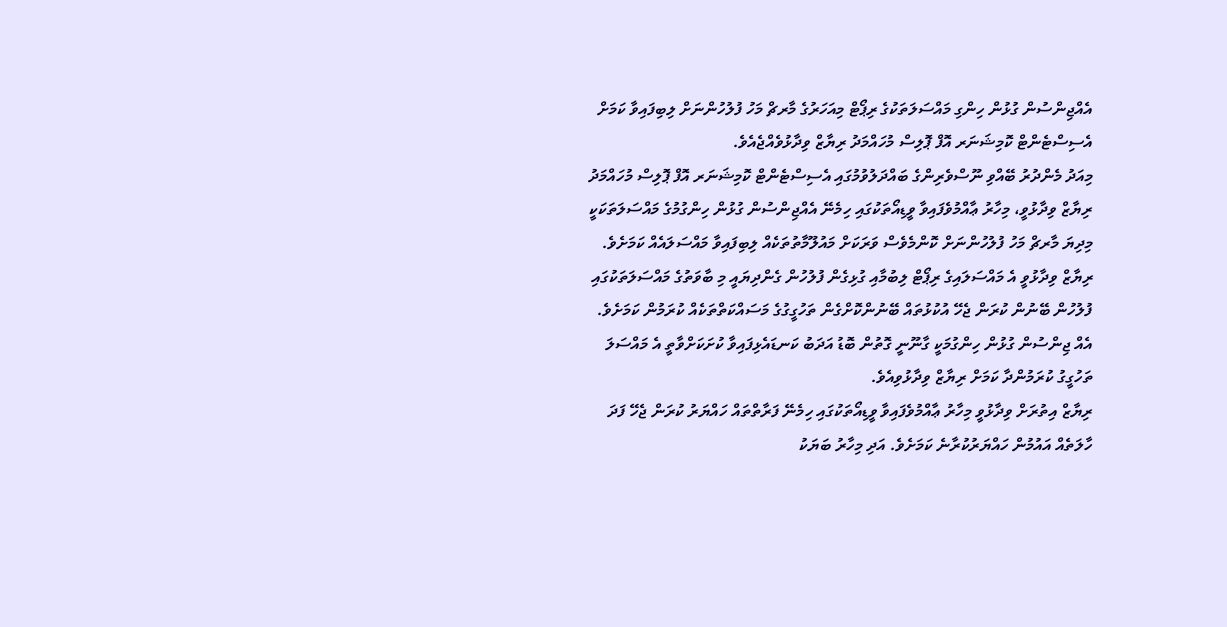އެއްޖިންސުން ގުޅުން ހިންގި މައްސަލަތަކުގެ ރިޕޯޓް މިއަހަރުގެ މާރޗް މަހު ފުލުހުންނަށް ލިބިފައިވާ ކަމަށް އެސިސްޓެންޓް ކޮމިޝަނަރ އޮފް ޕޮލިސް މުހައްމަދު ރިޔާޒް ވިދާޅުވެއްޖެއެވެ.
މިއަދު މެންދުރު ބޭއްވި ނޫސްވެރިންގެ ބައްދަލުވުމުގައި އެސިސްޓެންޓް ކޮމިޝަނަރ އޮފް ޕޮލިސް މުހައްމަދު ރިޔާޒް ވިދާޅުވީ، މިހާރު ޢާއްމުވެފައިވާ ވީޑިއޯތަކުގައި ހިމެނޭ އެއްޖިންސުން ގުޅުން ހިންގުމުގެ މައްސަލަތަކަކީ މިދިޔަ މާރޗް މަހު ފުލުހުންނަށް ކޮންމެވެސް ވަރަކަށް މައުލޫމާތުތަކެއް ލިބިފައިވާ މައްސަލައެއް ކަމަށެވެ.
ރިޔާޒް ވިދާޅުވީ އެ މައްސަލައިގެ ރިޕޯޓް ލިބުމާއި ގުޅިގެން ފުލުހުން ގެންދިޔައީ މި ބާވަތުގެ މައްސަލަތަކުގައި ފުލުހުން ބޭނުން ކުރަން ޖެހޭ އުކުޅުތައް ބޭނުންކޮށްގެން ތަހުގީގުގެ މަސައްކަތްތަކެއް ކުރަމުން ކަމަށެވެ. އެއް ޖިންސުން ގުޅުން ހިންގުމަކީ ގާނޫނީ ގޮތުން ބޮޑު އަދަބު ކަނޑައެޅިފައިވާ ކުށަކަށްވާތީ އެ މައްސަލަ ތަހުގީގު ކުރަމުންދާ ކަމަށް ރިޔާޒް ވިދާޅުވިއެވެ.
ރިޔާޒް އިތުރަށް ވިދާޅުވީ މިހާރު ޢާއްމުވެފައިވާ ވީޑިއޯތަކުގައި ހިމެނޭ ފަރާތްތައް ހައްޔަރު ކުރަން ޖެހޭ ފަދަ ހާލަތެއް އައުމުން ހައްޔަރުކުރާނެ ކަމަށެވެ. އަދި މިހާރު ބަޔަކު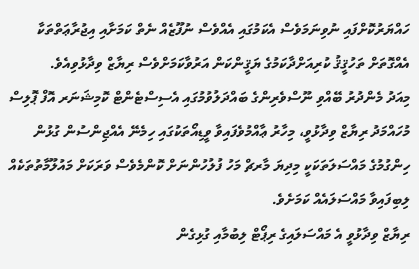ހައްޔަރުކޮށްފައި ނުވިނަމަވެސް އެކަމުގައި އެއްވެސް ނުފޫޒެއް ނެތް ކަމަށާއި އިޖުރާޢަތްތަކާ އެއްގޮތަށް ތަހުޤީޤު ކުރިއަށްދާކަމުގެ ޔަޤީންކަން އަރުވާކަމަށްވެސް ރިޔާޒް ވިދާޅުވިއެވެ.
މިއަދު މެންދުރު ބޭއްވި ނޫސްވެރިންގެ ބައްދަލުވުމުގައި އެސިސްޓެންޓް ކޮމިޝަނަރ އޮފް ޕޮލިސް މުހައްމަދު ރިޔާޒް ވިދާޅުވީ، މިހާރު ޢާއްމުވެފައިވާ ވީޑިއޯތަކުގައި ހިމެނޭ އެއްޖިންސުން ގުޅުން ހިންގުމުގެ މައްސަލަތަކަކީ މިދިޔަ މާރޗް މަހު ފުލުހުންނަށް ކޮންމެވެސް ވަރަކަށް މައުލޫމާތުތަކެއް ލިބިފައިވާ މައްސަލައެއް ކަމަށެވެ.
ރިޔާޒް ވިދާޅުވީ އެ މައްސަލައިގެ ރިޕޯޓް ލިބުމާއި ގުޅިގެން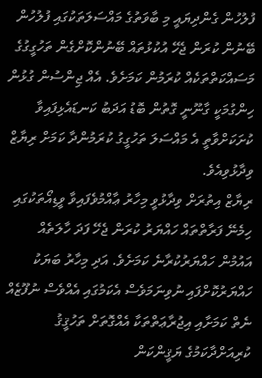ފުލުހުން ގެންދިޔައީ މި ބާވަތުގެ މައްސަލަތަކުގައި ފުލުހުން ބޭނުން ކުރަން ޖެހޭ އުކުޅުތައް ބޭނުންކޮށްގެން ތަހުގީގުގެ މަސައްކަތްތަކެއް ކުރަމުން ކަމަށެވެ. އެއް ޖިންސުން ގުޅުން ހިންގުމަކީ ގާނޫނީ ގޮތުން ބޮޑު އަދަބު ކަނޑައެޅިފައިވާ ކުށަކަށްވާތީ އެ މައްސަލަ ތަހުގީގު ކުރަމުންދާ ކަމަށް ރިޔާޒް ވިދާޅުވިއެވެ.
ރިޔާޒް އިތުރަށް ވިދާޅުވީ މިހާރު ޢާއްމުވެފައިވާ ވީޑިއޯތަކުގައި ހިމެނޭ ފަރާތްތައް ހައްޔަރު ކުރަން ޖެހޭ ފަދަ ހާލަތެއް އައުމުން ހައްޔަރުކުރާނެ ކަމަށެވެ. އަދި މިހާރު ބަޔަކު ހައްޔަރުކޮށްފައި ނުވިނަމަވެސް އެކަމުގައި އެއްވެސް ނުފޫޒެއް ނެތް ކަމަށާއި އިޖުރާޢަތްތަކާ އެއްގޮތަށް ތަހުޤީޤު ކުރިއަށްދާކަމުގެ ޔަޤީންކަން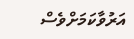އަރުވާކަމަށްވެސް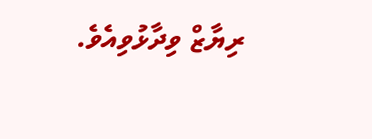ރިޔާޒް ވިދާޅުވިއެވެ.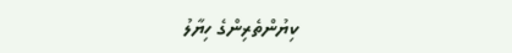ކިޔުންތެރިންގެ ހިޔާލު